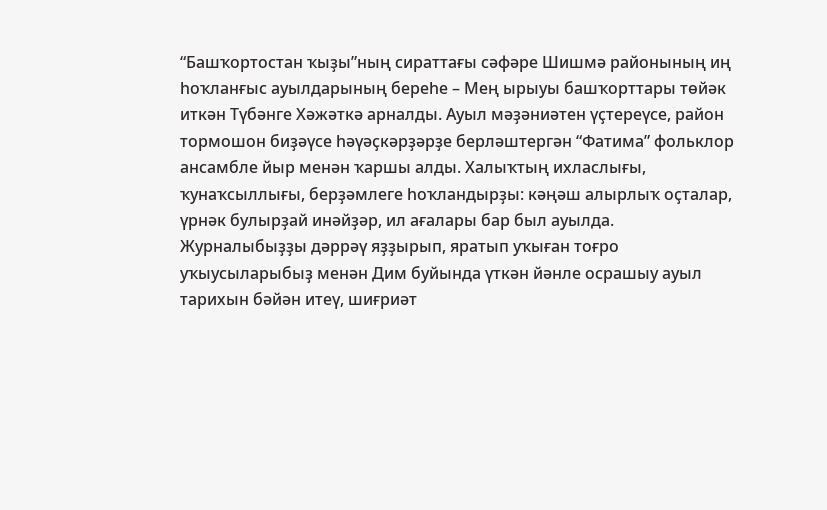“Башҡортостан ҡыҙы”ның сираттағы сәфәре Шишмә районының иң һоҡланғыс ауылдарының береһе – Мең ырыуы башҡорттары төйәк иткән Түбәнге Хәжәткә арналды. Ауыл мәҙәниәтен үҫтереүсе, район тормошон биҙәүсе һәүәҫкәрҙәрҙе берләштергән “Фатима” фольклор ансамбле йыр менән ҡаршы алды. Халыҡтың ихласлығы, ҡунаҡсыллығы, берҙәмлеге һоҡландырҙы: кәңәш алырлыҡ оҫталар, үрнәк булырҙай инәйҙәр, ил ағалары бар был ауылда. Журналыбыҙҙы дәррәү яҙҙырып, яратып уҡыған тоғро уҡыусыларыбыҙ менән Дим буйында үткән йәнле осрашыу ауыл тарихын бәйән итеү, шиғриәт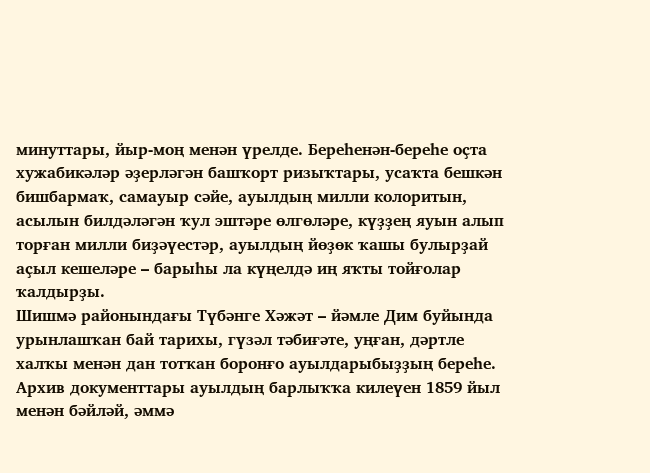минуттары, йыр-моң менән үрелде. Береһенән-береһе оҫта хужабикәләр әҙерләгән башҡорт ризыҡтары, усаҡта бешкән бишбармаҡ, самауыр сәйе, ауылдың милли колоритын, асылын билдәләгән ҡул эштәре өлгөләре, күҙҙең яуын алып торған милли биҙәүестәр, ауылдың йөҙөк ҡашы булырҙай аҫыл кешеләре – барыһы ла күңелдә иң яҡты тойғолар ҡалдырҙы.
Шишмә районындағы Түбәнге Хәжәт – йәмле Дим буйында урынлашҡан бай тарихы, гүзәл тәбиғәте, уңған, дәртле халҡы менән дан тотҡан боронғо ауылдарыбыҙҙың береһе. Архив документтары ауылдың барлыҡҡа килеүен 1859 йыл менән бәйләй, әммә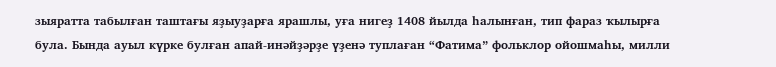зыяратта табылған таштағы яҙыуҙарға ярашлы, уға нигеҙ 1408 йылда һалынған, тип фараз ҡылырға була. Бында ауыл күрке булған апай-инәйҙәрҙе үҙенә туплаған “Фатима” фольклор ойошмаһы, милли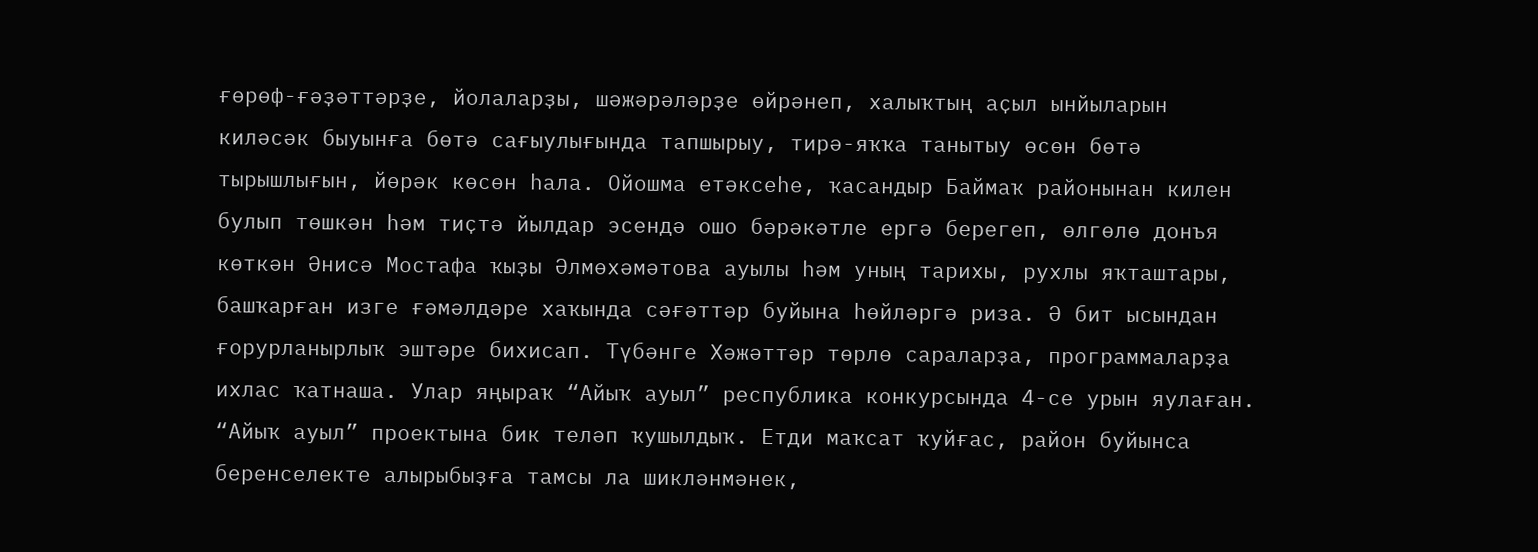ғөрөф-ғәҙәттәрҙе, йолаларҙы, шәжәрәләрҙе өйрәнеп, халыҡтың аҫыл ынйыларын киләсәк быуынға бөтә сағыулығында тапшырыу, тирә-яҡҡа танытыу өсөн бөтә тырышлығын, йөрәк көсөн һала. Ойошма етәксеһе, ҡасандыр Баймаҡ районынан килен булып төшкән һәм тиҫтә йылдар эсендә ошо бәрәкәтле ергә берегеп, өлгөлө донъя көткән Әнисә Мостафа ҡыҙы Әлмөхәмәтова ауылы һәм уның тарихы, рухлы яҡташтары, башҡарған изге ғәмәлдәре хаҡында сәғәттәр буйына һөйләргә риза. Ә бит ысындан ғорурланырлыҡ эштәре бихисап. Түбәнге Хәжәттәр төрлө сараларҙа, программаларҙа ихлас ҡатнаша. Улар яңыраҡ “Айыҡ ауыл” республика конкурсында 4-се урын яулаған. “Айыҡ ауыл” проектына бик теләп ҡушылдыҡ. Етди маҡсат ҡуйғас, район буйынса беренселекте алырыбыҙға тамсы ла шикләнмәнек,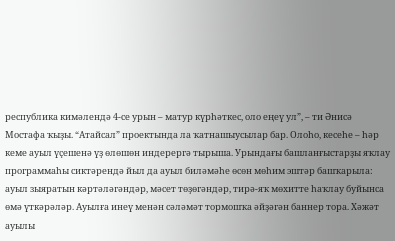республика кимәлендә 4-се урын – матур күрһәткес, оло еңеү ул”, – ти Әнисә Мостафа ҡыҙы. “Атайсал” проектында ла ҡатнашыусылар бар. Олоһо, кесеһе – һәр кеме ауыл үҫешенә үҙ өлөшөн индерергә тырыша. Урындағы башланғыстарҙы яҡлау программаһы сиктәрендә йыл да ауыл биләмәһе өсөн мөһим эштәр башҡарыла: ауыл зыяратын кәртәләгәндәр, мәсет төҙөгәндәр, тирә-яҡ мөхитте һаҡлау буйынса өмә үткәрәләр. Ауылға инеү менән сәләмәт тормошҡа әйҙәгән баннер тора. Хәжәт ауылы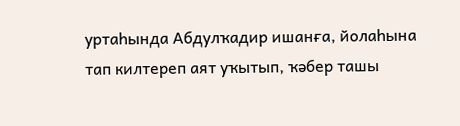уртаһында Абдулҡадир ишанға, йолаһына тап килтереп аят уҡытып, ҡәбер ташы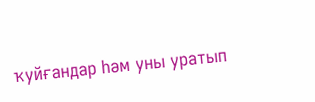ҡуйғандар һәм уны уратып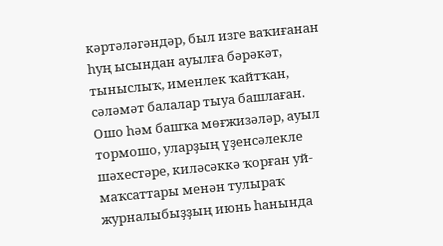кәртәләгәндәр, был изге ваҡиғанан һуң ысындан ауылға бәрәкәт, тыныслыҡ, именлек ҡайтҡан, сәләмәт балалар тыуа башлаған. Ошо һәм башҡа мөғжизәләр, ауыл тормошо, уларҙың үҙенсәлекле шәхестәре, киләсәккә ҡорған уй-маҡсаттары менән тулыраҡ журналыбыҙҙың июнь һанында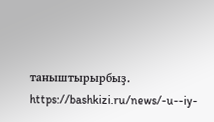таныштырырбыҙ.
https://bashkizi.ru/news/-u--iy-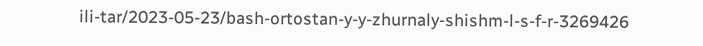ili-tar/2023-05-23/bash-ortostan-y-y-zhurnaly-shishm-l-s-f-r-3269426